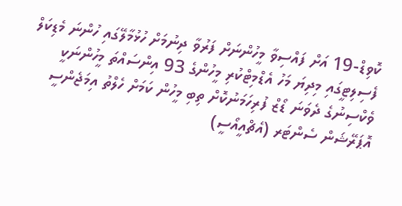ކޮވިޑް-19 އަށް ފައްސިވާ މީހުންނަށް ފަރުވާ ދިނުމަށް ހުޅުމާލޭގައި ހުންނަ މެޑިކަލް ފެސިލިޓީގައި މިދިޔަ މަހު އެޑްމިޓްކުރި މީހުންގެ 93 އިންސައްތަ މީހުންނަކީ ވެކްސިނުގެ ދެވަނަ ޑޯޒް ފުރިހަމަނުކޮށް ތިބި މީހުން ކަމަށް ހެލްތު އިމަޖެންސީ އޮޕަރޭޝަން ސެންޓަރ (އެޗްއީއޯސީ)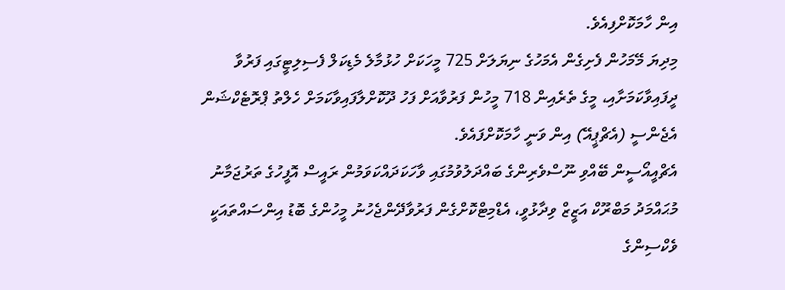އިން ހާމަކޮށްފިއެވެ.
މިދިޔަ މޭމަހުން ފެށިގެން އެމަހުގެ ނިޔަލަށް 725 މީހަކަށް ހުޅުމާލެ މެޑިކަލް ފެސިލިޓީގައި ފަރުވާ ދީފައިވާކަމަށާއި، މީގެ ތެރެއިން 718 މީހުން ފަރުވާއަށް ފަހު ދޫކޮށްލާފައިވާކަމަށް ހެލްތު ޕްރޮޓެކްޝަން އެޖެންސީ (އެޗްޕީއޭ) އިން ވަނީ ހާމަކޮށްފައެވެ.
އެޗްއީއޯސީން ބޭއްވި ނޫސްވެރިންގެ ބައްދަލުވުމުގައި ވާހަކަދައްކަވަމުން ރައީސް އޮފީހުގެ ތަރުޖަމާނު މުޙައްމަދު މަބްރޫކް އަޒީޒް ވިދާޅުވީ، އެޑްމިޓްކޮށްގެން ފަރުވާދޭންޖެހުނު މީހުންގެ ބޮޑު އިންސައްތައަކީ ވެކްސިންގެ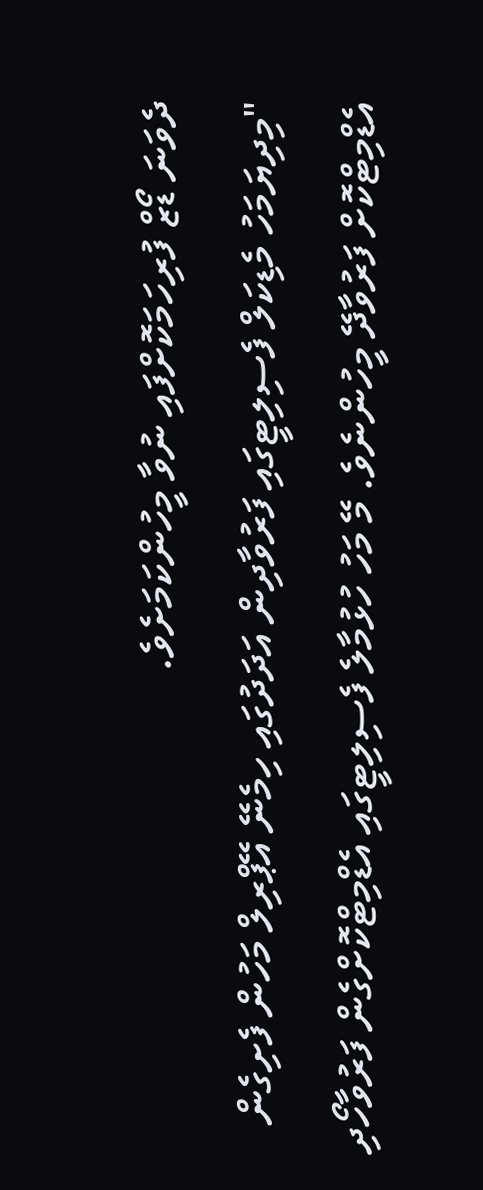ދެވަނަ ޑޯޒް ފުރިހަމަކޮށްފައި ނުވާ މީހުންކަމަށެވެ.
"މިދިޔަމަހު މެޑިކަލް ފެސިލިޓީގައި ފަރުވާދިން އަދަދުގައި ހިމެނޭ އޭޕްރިލް މަހުން ފެށިގެން އެޑްމިޓްކޮށް ފަރުވާދޭ މީހުންނެވެ. މޭ މަހު ހުޅުމާލެ ފެސިލިޓީގައި އެޑްމިޓްކޮށްގެން ފަރުވާހޯދި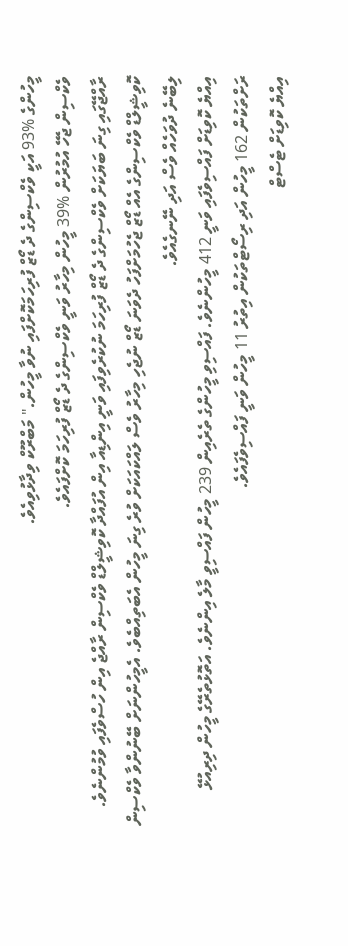މީހުންގެ %93 އަކީ ވެކްސިންގެ ދެ ޑޯޒް ފުރިހަމަކޮށްފައި ނުވާ މީހުން." މަބްރޫކް ވިދާޅުވިއެވެ.
ވެކްސިން ޖެހޭ އުމުރުން %39 މީހުން މިހާރު ވަނީ ވެކްސިންގެ ދެ ޑޯޒް ފުރިހަމަ ކޮށްފައެވެ.
ރާއްޖޭގައި ގިނަ ބަޔަކަށް ވެކްސިންގެ ދެ ޑޯޒް ފުރިހަމަ ނުކުރެވިފައި ވަނީ އިންޑިއާ އިން އުފައްދާ ކޮވިޝީލްޑް ވެކްސިން ރާއްޖެ އިން ހުސްވެފައި ވުމުންނެވެ. ކޮވިޝީލްޑް ވެކްސިންގެ އެއް ޑޯޒް ޖެހުމަށްފަހު ދެވަނަ ޑޯޒް ނުޖެހި މިހާރު ވެސް ލައްކައަކަށް ވުރެ ގިނަ މީހުން އެބަތިއްބެވެ. އެމީހުންނަށް ބޭނުންވާ ވެކްސިން ލިބޭނެ ދުވަހެއް ވެސް އަދި ނޭނގެއެވެ.
އިއްޔެ ކޮވިޑަށް ފައްސިވެފައި ވަނީ 412 މީހުންނެވެ. ފައްސިވި މީހުންގެ ތެރެއިން 239 މީހުން ފައްސިވީ މާލެ އިންނެވެ. އަތޮޅުތެރޭގެ މީހުން ދިރިއުޅޭ ރަށްތަކުން 162 މީހުން އަދި ރިސޯޓްތަކުން އިތުރު 11 މީހުން ވަނީ ފައްސިވެފައެވެ.
އިއްޔެ ކޮވިޑަށް ޓެސްޓް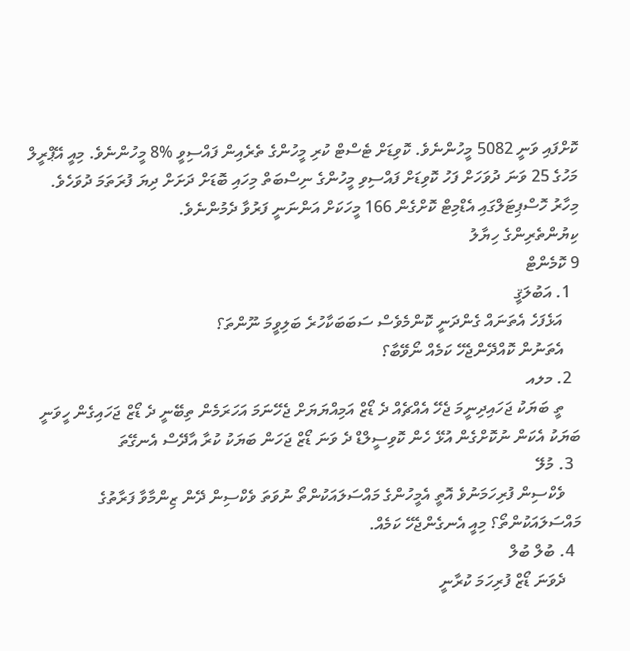ކޮށްފައި ވަނީ 5082 މީހުންނެވެ. ކޮވިޑަށް ޓެސްޓް ކުރި މީހުންގެ ތެރެއިން ފައްސިވީ %8 މީހުންނެވެ. މިއީ އޭޕްރީލް މަހުގެ 25 ވަނަ ދުވަހަށް ފަހު ކޮވިޑަށް ފައްސިވި މީހުންގެ ނިސްބަތް މިހައި ބޮޑަށް ދަށަށް ދިޔަ ފުރަތަމަ ދުވަހެވެ.
މިހާރު ހޮސްޕިޓަލްގައި އެޑްމިޓް ކޮށްގެން 166 މީހަކަށް އަންނަނީ ފަރުވާ ދެމުންނެވެ.
ކިޔުންތެރިންގެ ހިޔާލު
9 ކޮމެންޓް
  1. އަބުލަޤީ
    އަޅެފަހެ އެތަނައް ގެންދަނީ ކޮންމެވެސް ސަބަބަކާހުރެ ބަލިވީމަ ނޫންތަ؟
    އެތަނުން ކޮއްދޭންޖެހޭ ކަމެއް ނޯވޭބާ؟
  2. މލއ
    ތީ ބަޔަކު ޖަހައިދިނީމަ ޖެހޭ އެއްޗެއް ދެ ޑޯޒް އަމިއްޔަޔަށް ޖެހޭނަމަ އަހަރަމެން ތިބޭނީ ދެ ޑޯޒް ޖަހައިގެން ހީވަނީ ބަޔަކު އެކަން ނުކޮށްގެން އުޅޭ ހެން ކޮވިސީލްޑް ދެ ވަނަ ޑޯޒް ޖަހަން ބަޔަކު ކުރާ އާދޭސް އެނގޭތަ
  3. މުލޭ
    ވެކްސިން ފުރިހަމަނުވެ އޮތީ އެމީހުންގެ މައްސަލައަކުންތޯ ނުވަތަ ވެކްސިން ދޭން ޒިންމާވާ ފަރާތުގެ މައްސަލައަކުންތޯ؟ މިއީ އެނގެންޖެހޭ ކަމެއް.
  4. ބުލް ބުލް
    ދެވަނަ ޑޯޒް ފުރިހަމަ ކުރާނީ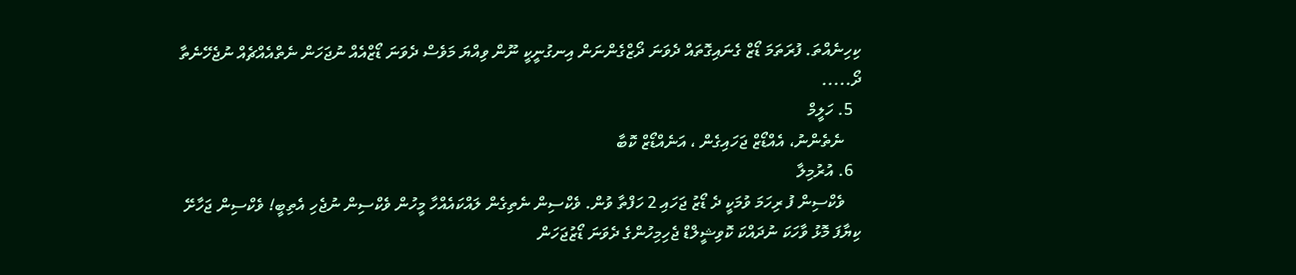ކިހިނެއްތަ. ފުރަތަމަ ޑޯޒް ގެނައިގޮތައް ދެވަނަ ދޯޒްގެންނަން އިނގުނީކީ ނޫން ވިއްޔަ މަވެސް ދެވަނަ ޑޯޒްއެއް ނުޖަހަން ނެތްއެއްޗެއް ނުޖެހޭނެތާ ދޯ.....
  5. ހަލީމް
    ނެތެންނު، އެއްޑޯޒް ޖަހައިގެން ، އަނެއްޑޯޒް ކޮބާ
  6. އުރުމިލާ
    ވެކްސިން ފު ރިހަމަ ވުމަކީ ދެ ޑޯޒު ޖަހައި 2 ހަފްތާ ވުން. ވެކްސިން ނެތިގެން ލައްކައެއްހާ މީހުން ވެކްސިން ނުޖެހި އެތިބީ! ވެކްސިން ޖަހާށޭ ކިޔާފަ މޮޅު ވާހަކަ ނުދައްކަ ކޮވިޝީލްޑް ޖެހިމިހުންގެ ދެވަނަ ޑޯޒުޖަހަން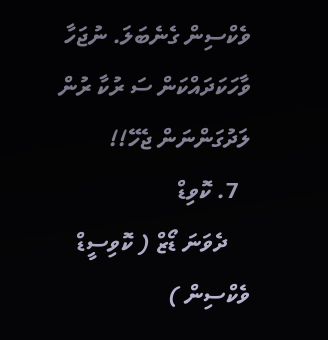ވެކްސިން ގެނެބަލަ. ނުޖަހާ ވާހަކަދައްކަން ސަ ރުކާ ރުން ލަދުގަންނަން ޖެހޭ!!
  7. ކޮވިޑް
    ދެވަނަ ޑޯޒް ( ކޮވިސީޑް ވެކްސިން )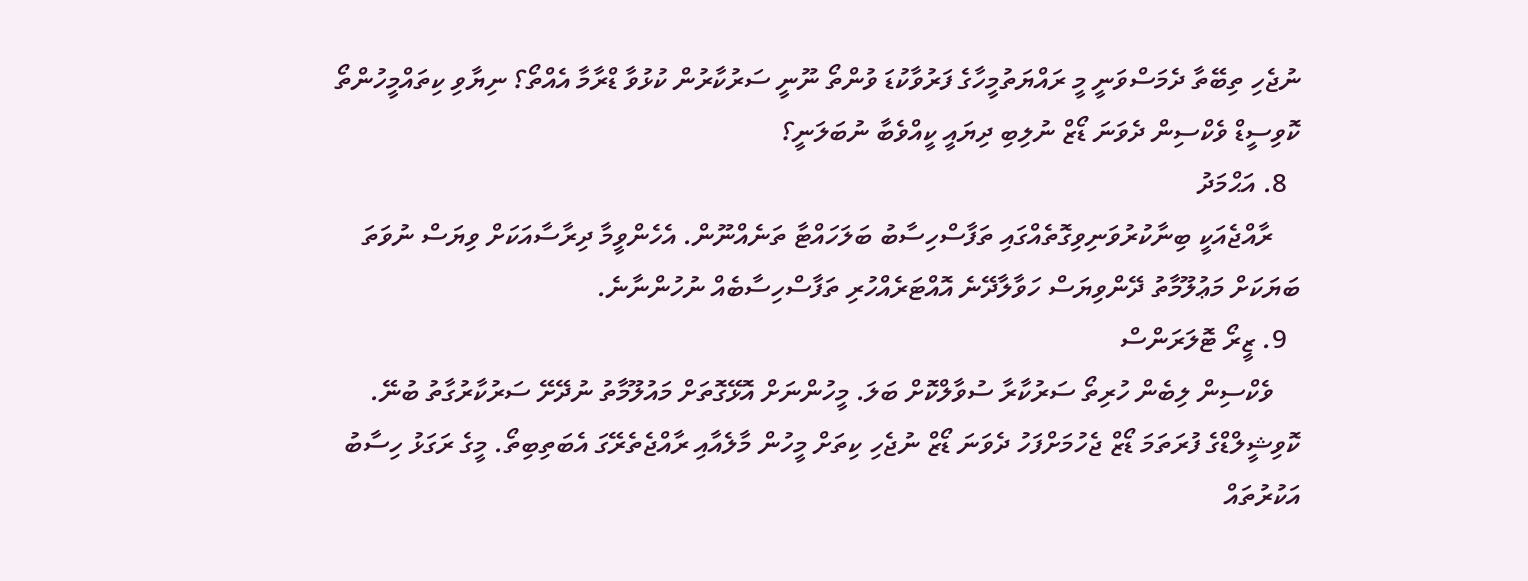ނުޖެހި ތިބޭތާ ދެމަސްވަނީ މީ ރައްޔަތުމީހާގެ ފަރުވާކުޑަ ވުންތޯ ނޫނީ ސަރުކާރުން ކުޅުވާ ޑްރާމާ އެއްތޯ؟ ނިޔާވި ކިތައްމީހުންތޯ ކޮވިސީޑް ވެކްސިން ދެވަނަ ޑޯޒް ނުލިބި ދިޔައީ ކީއްވެބާ ނުބަލަނީ؟
  8. އަޙްމަދު
    ރާއްޖެއަކީ ބިނާކުރުވަނިވިގޮތެއްގައި ތަފާސްހިސާބު ބަލަހައްޓާ ތަނެއްނޫން. އެހެންވީމާ ދިރާސާއަކަށް ވިޔަސް ނުވަތަ ބަޔަކަށް މަޢުލޫމާތު ދޭންވިޔަސް ހަވާލާދޭނެ އޮއްޓަރެއްހުރި ތަފާސްހިސާބެއް ނުހުންނާނެ.
  9. ޒީރޯ ޓޮލަރަންސް
    ވެކްސިން ލިބެން ހުރިތޯ ސަރުކާރާ ސުވާލްކޮށް ބަލަ. މީހުންނަށް އޮޅޭގޮތަށް މައުލޫމާތު ނުދޭށޭ ސަރުކާރުގާތު ބުނޭ. ކޮވިޝީލްޑްގެ ފުރަތަމަ ޑޯޒް ޖެހުމަށްފަހު ދެވަނަ ޑޯޒް ނުޖެހި ކިތަށް މީހުން މާލެއާއި ރާއްޖެތެރޭގަ އެބަތިބިތޯ. މީގެ ރަގަޅު ހިސާބު އަކުރުތައް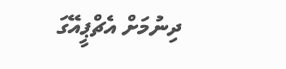ދިނުމަށް އެޗްޕީއޭގަ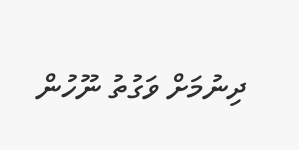ދިނުމަށް ވަގުތު ނޫހުން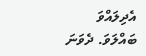އެދިލައްވަ ބައްލަވަ. ދެވަނަ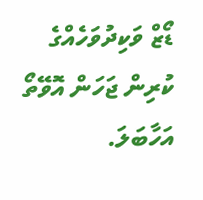ޑޯޒް ވަކިދުވަހެއްގެ ކުރިން ޖަހަން އޮވޭތޯ އަހާބަލަ.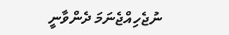ނުޖެހިއްޖެނަމަ ދެންވާނީ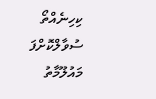ކިހިނެއްތޯ ސުވާލްކޮށްފަ މައުލޫމާތު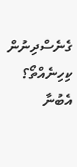ގެނެސްދިނުން ކިހިނެއްތޯ؟ އެބުނާ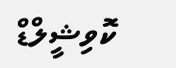ކޮވިޝީލްޑް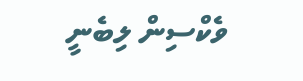ވެކްސިން ލިބެނީ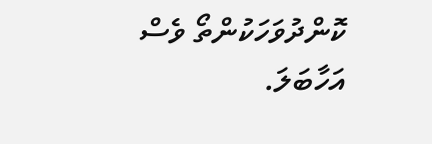ކޮންދުވަހަކުންތޯ ވެސް އަހާބަލަ.